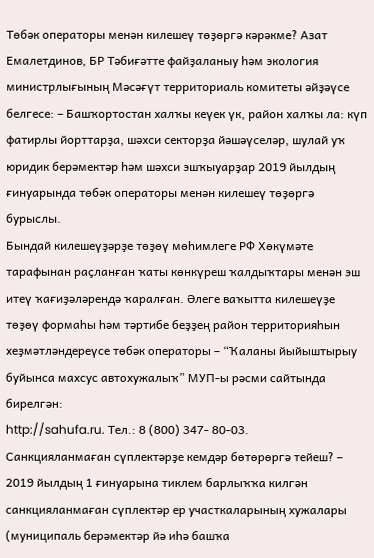Төбәк операторы менән килешеү төҙөргә кәрәкме? Азат Емалетдинов, БР Тәбиғәтте файҙаланыу һәм экология министрлығының Мәсәғүт территориаль комитеты әйҙәүсе белгесе: – Башҡортостан халҡы кеүек үк, район халҡы ла: күп фатирлы йорттарҙа, шәхси секторҙа йәшәүселәр, шулай уҡ юридик берәмектәр һәм шәхси эшҡыуарҙар 2019 йылдың ғинуарында төбәк операторы менән килешеү төҙөргә бурыслы.
Бындай килешеүҙәрҙе төҙөү мөһимлеге РФ Хөкүмәте тарафынан раҫланған ҡаты көнкүреш ҡалдыҡтары менән эш итеү ҡағиҙәләрендә ҡаралған. Әлеге ваҡытта килешеүҙе төҙөү формаһы һәм тәртибе беҙҙең район территорияһын хеҙмәтләндереүсе төбәк операторы – “Ҡаланы йыйыштырыу буйынса махсус автохужалыҡ” МУП-ы рәсми сайтында бирелгән:
http://sahufa.ru. Тел.: 8 (800) 347- 80-03.
Санкцияланмаған сүплектәрҙе кемдәр бөтөрөргә тейеш? – 2019 йылдың 1 ғинуарына тиклем барлыҡҡа килгән санкцияланмаған сүплектәр ер участкаларының хужалары (муниципаль берәмектәр йә иһә башҡа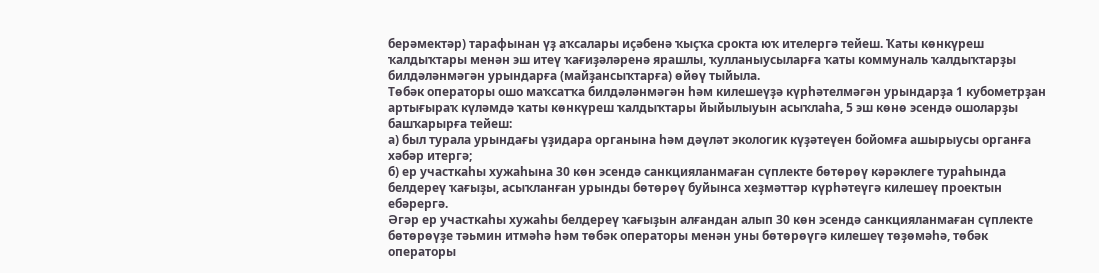берәмектәр) тарафынан үҙ аҡсалары иҫәбенә ҡыҫҡа срокта юҡ ителергә тейеш. Ҡаты көнкүреш ҡалдыҡтары менән эш итеү ҡағиҙәләренә ярашлы, ҡулланыусыларға ҡаты коммуналь ҡалдыҡтарҙы билдәләнмәгән урындарға (майҙансыҡтарға) өйөү тыйыла.
Төбәк операторы ошо маҡсатҡа билдәләнмәгән һәм килешеүҙә күрһәтелмәгән урындарҙа 1 кубометрҙан артығыраҡ күләмдә ҡаты көнкүреш ҡалдыҡтары йыйылыуын асыҡлаһа, 5 эш көнө эсендә ошоларҙы башҡарырға тейеш:
а) был турала урындағы үҙидара органына һәм дәүләт экологик күҙәтеүен бойомға ашырыусы органға хәбәр итергә;
б) ер участкаһы хужаһына 30 көн эсендә санкцияланмаған сүплекте бөтөрөү кәрәклеге тураһында белдереү ҡағыҙы, асыҡланған урынды бөтөрөү буйынса хеҙмәттәр күрһәтеүгә килешеү проектын ебәрергә.
Әгәр ер участкаһы хужаһы белдереү ҡағыҙын алғандан алып 30 көн эсендә санкцияланмаған сүплекте бөтөрөүҙе тәьмин итмәһә һәм төбәк операторы менән уны бөтөрөүгә килешеү төҙөмәһә, төбәк операторы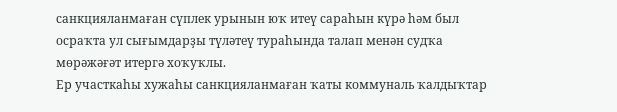санкцияланмаған сүплек урынын юҡ итеү сараһын күрә һәм был осраҡта ул сығымдарҙы түләтеү тураһында талап менән судҡа мөрәжәғәт итергә хоҡуҡлы.
Ер участкаһы хужаһы санкцияланмаған ҡаты коммуналь ҡалдыҡтар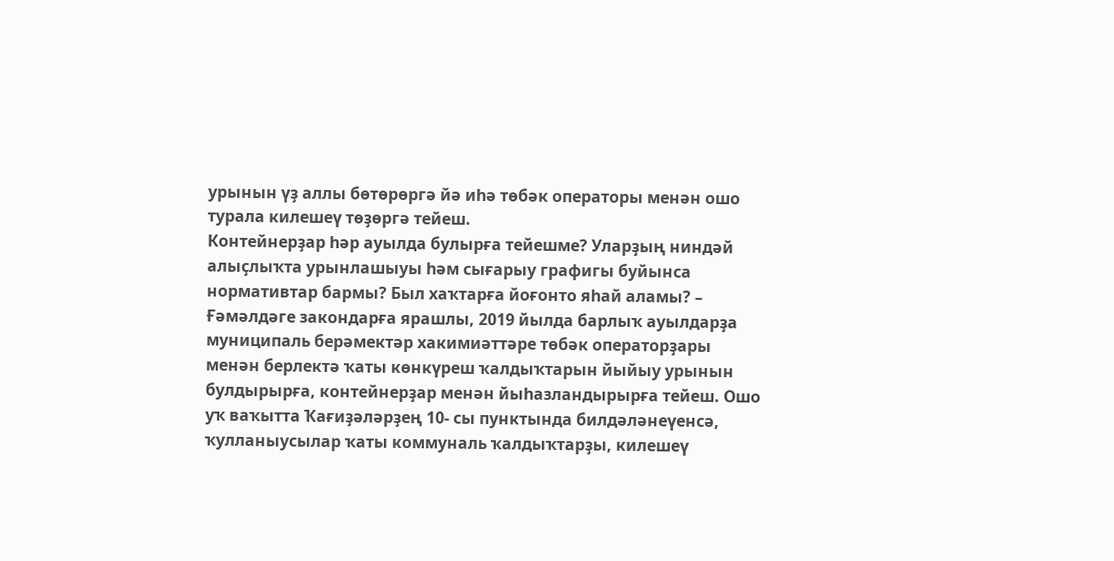урынын үҙ аллы бөтөрөргә йә иһә төбәк операторы менән ошо турала килешеү төҙөргә тейеш.
Контейнерҙар һәр ауылда булырға тейешме? Уларҙың ниндәй алыҫлыҡта урынлашыуы һәм сығарыу графигы буйынса нормативтар бармы? Был хаҡтарға йоғонто яһай аламы? – Ғәмәлдәге закондарға ярашлы, 2019 йылда барлыҡ ауылдарҙа муниципаль берәмектәр хакимиәттәре төбәк операторҙары менән берлектә ҡаты көнкүреш ҡалдыҡтарын йыйыу урынын булдырырға, контейнерҙар менән йыһазландырырға тейеш. Ошо уҡ ваҡытта Ҡағиҙәләрҙең 10- сы пунктында билдәләнеүенсә, ҡулланыусылар ҡаты коммуналь ҡалдыҡтарҙы, килешеү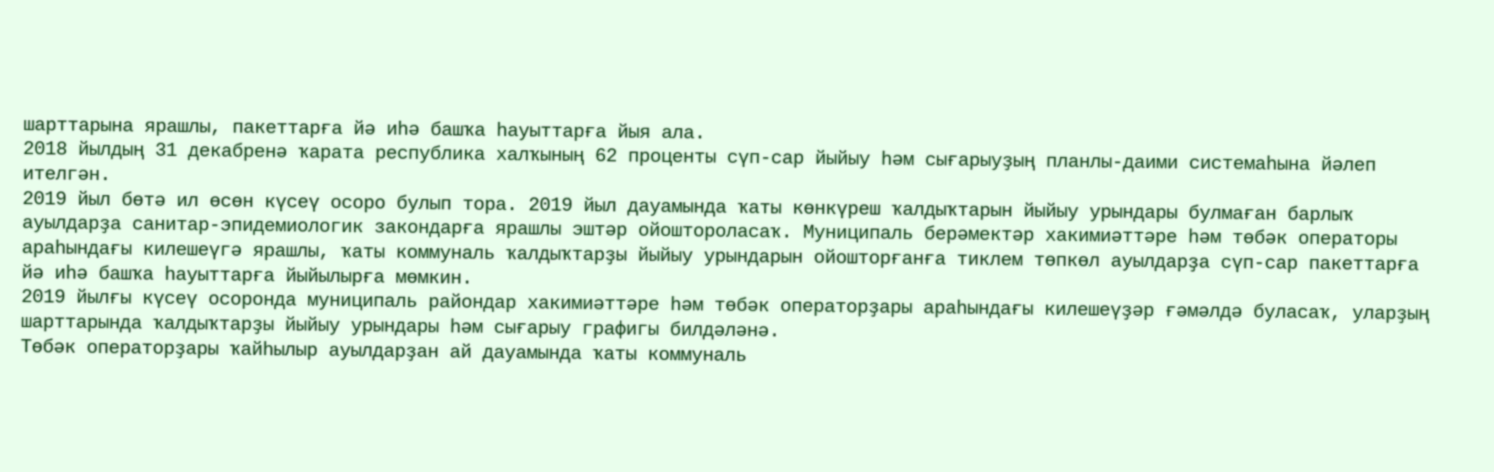шарттарына ярашлы, пакеттарға йә иһә башҡа һауыттарға йыя ала.
2018 йылдың 31 декабренә ҡарата республика халҡының 62 проценты сүп-сар йыйыу һәм сығарыуҙың планлы-даими системаһына йәлеп ителгән.
2019 йыл бөтә ил өсөн күсеү осоро булып тора. 2019 йыл дауамында ҡаты көнкүреш ҡалдыҡтарын йыйыу урындары булмаған барлыҡ ауылдарҙа санитар-эпидемиологик закондарға ярашлы эштәр ойоштороласаҡ. Муниципаль берәмектәр хакимиәттәре һәм төбәк операторы араһындағы килешеүгә ярашлы, ҡаты коммуналь ҡалдыҡтарҙы йыйыу урындарын ойошторғанға тиклем төпкөл ауылдарҙа сүп-сар пакеттарға йә иһә башҡа һауыттарға йыйылырға мөмкин.
2019 йылғы күсеү осоронда муниципаль райондар хакимиәттәре һәм төбәк операторҙары араһындағы килешеүҙәр ғәмәлдә буласаҡ, уларҙың шарттарында ҡалдыҡтарҙы йыйыу урындары һәм сығарыу графигы билдәләнә.
Төбәк операторҙары ҡайһылыр ауылдарҙан ай дауамында ҡаты коммуналь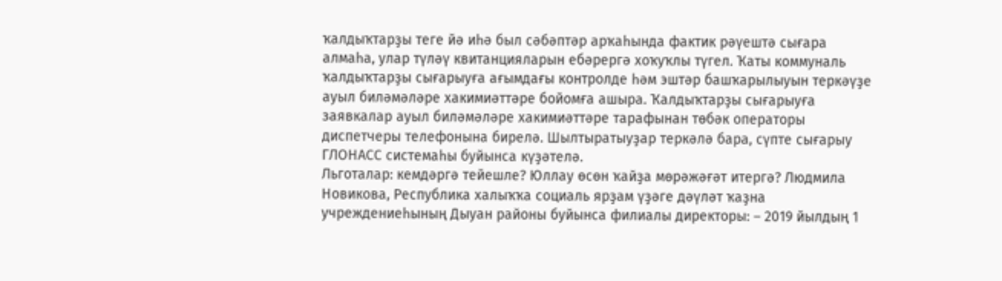ҡалдыҡтарҙы теге йә иһә был сәбәптәр арҡаһында фактик рәүештә сығара алмаһа, улар түләү квитанцияларын ебәрергә хоҡуҡлы түгел. Ҡаты коммуналь ҡалдыҡтарҙы сығарыуға ағымдағы контролде һәм эштәр башҡарылыуын теркәүҙе ауыл биләмәләре хакимиәттәре бойомға ашыра. Ҡалдыҡтарҙы сығарыуға заявкалар ауыл биләмәләре хакимиәттәре тарафынан төбәк операторы диспетчеры телефонына бирелә. Шылтыратыуҙар теркәлә бара, сүпте сығарыу ГЛОНАСС системаһы буйынса күҙәтелә.
Льготалар: кемдәргә тейешле? Юллау өсөн ҡайҙа мөрәжәғәт итергә? Людмила Новикова, Республика халыҡҡа социаль ярҙам үҙәге дәүләт ҡаҙна учреждениеһының Дыуан районы буйынса филиалы директоры: – 2019 йылдың 1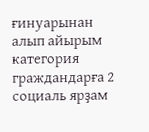ғинуарынан алып айырым категория граждандарға 2 социаль ярҙам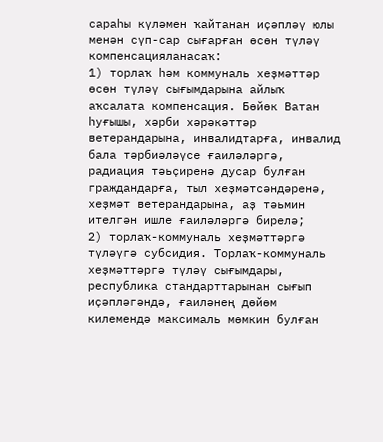сараһы күләмен ҡайтанан иҫәпләү юлы менән сүп-сар сығарған өсөн түләү компенсацияланасаҡ:
1) торлаҡ һәм коммуналь хеҙмәттәр өсөн түләү сығымдарына айлыҡ аҡсалата компенсация. Бөйөк Ватан һуғышы, хәрби хәрәкәттәр ветерандарына, инвалидтарға, инвалид бала тәрбиәләүсе ғаиләләргә, радиация тәьҫиренә дусар булған граждандарға, тыл хеҙмәтсәндәренә, хеҙмәт ветерандарына, аҙ тәьмин ителгән ишле ғаиләләргә бирелә;
2) торлаҡ-коммуналь хеҙмәттәргә түләүгә субсидия. Торлаҡ-коммуналь хеҙмәттәргә түләү сығымдары, республика стандарттарынан сығып иҫәпләгәндә, ғаиләнең дөйөм килемендә максималь мөмкин булған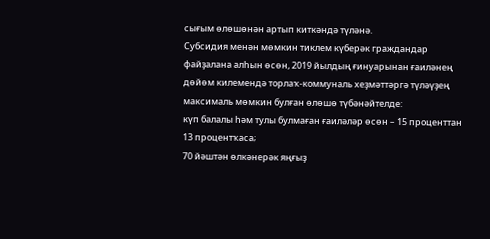сығым өлөшөнән артып киткәндә түләнә.
Субсидия менән мөмкин тиклем күберәк граждандар файҙалана алһын өсөн, 2019 йылдың ғинуарынан ғаиләнең дөйөм килемендә торлаҡ-коммуналь хеҙмәттәргә түләүҙең максималь мөмкин булған өлөшө түбәнәйтелде:
күп балалы һәм тулы булмаған ғаиләләр өсөн – 15 проценттан 13 процентҡаса;
70 йәштән өлкәнерәк яңғыҙ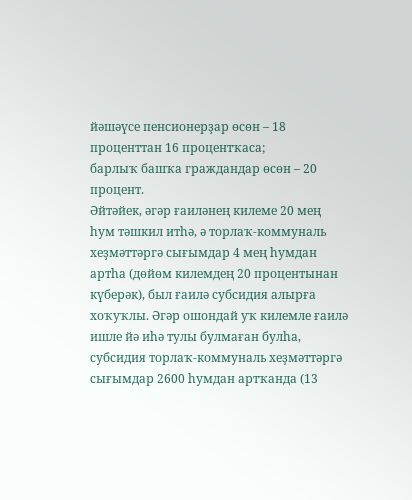йәшәүсе пенсионерҙар өсөн – 18 проценттан 16 процентҡаса;
барлыҡ башҡа граждандар өсөн – 20 процент.
Әйтәйек, әгәр ғаиләнең килеме 20 мең һум тәшкил итһә, ә торлаҡ-коммуналь хеҙмәттәргә сығымдар 4 мең һумдан артһа (дөйөм килемдең 20 процентынан күберәк), был ғаилә субсидия алырға хоҡуҡлы. Әгәр ошондай уҡ килемле ғаилә ишле йә иһә тулы булмаған булһа, субсидия торлаҡ-коммуналь хеҙмәттәргә сығымдар 2600 һумдан артҡанда (13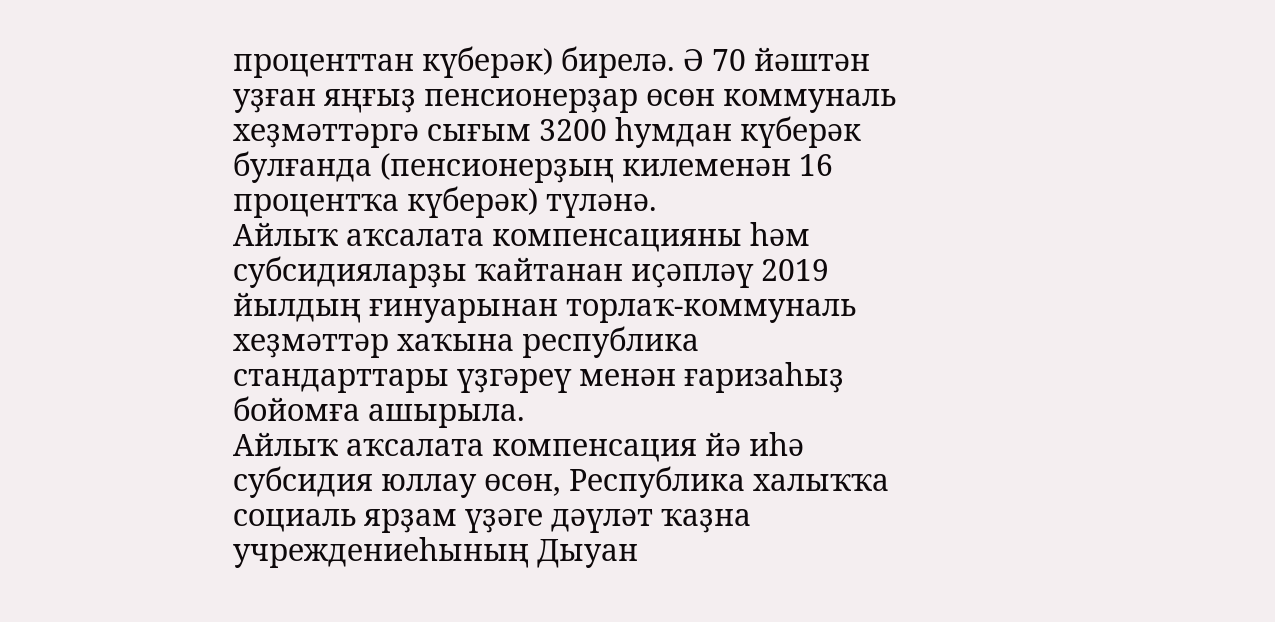проценттан күберәк) бирелә. Ә 70 йәштән уҙған яңғыҙ пенсионерҙар өсөн коммуналь хеҙмәттәргә сығым 3200 һумдан күберәк булғанда (пенсионерҙың килеменән 16 процентҡа күберәк) түләнә.
Айлыҡ аҡсалата компенсацияны һәм субсидияларҙы ҡайтанан иҫәпләү 2019 йылдың ғинуарынан торлаҡ-коммуналь хеҙмәттәр хаҡына республика стандарттары үҙгәреү менән ғаризаһыҙ бойомға ашырыла.
Айлыҡ аҡсалата компенсация йә иһә субсидия юллау өсөн, Республика халыҡҡа социаль ярҙам үҙәге дәүләт ҡаҙна учреждениеһының Дыуан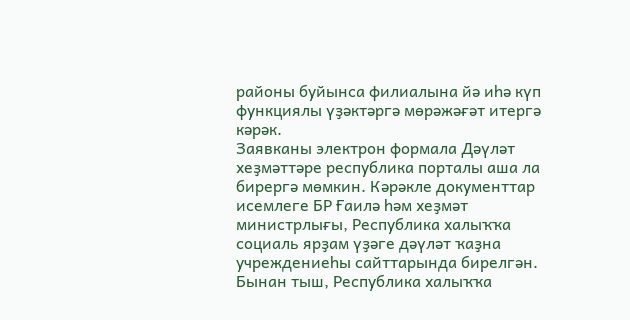районы буйынса филиалына йә иһә күп функциялы үҙәктәргә мөрәжәғәт итергә кәрәк.
Заявканы электрон формала Дәүләт хеҙмәттәре республика порталы аша ла бирергә мөмкин. Кәрәкле документтар исемлеге БР Ғаилә һәм хеҙмәт министрлығы, Республика халыҡҡа социаль ярҙам үҙәге дәүләт ҡаҙна учреждениеһы сайттарында бирелгән.
Бынан тыш, Республика халыҡҡа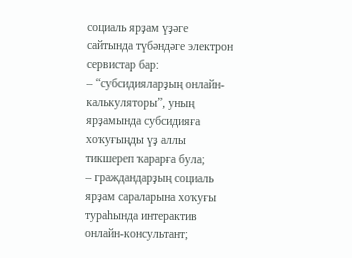социаль ярҙам үҙәге сайтында түбәндәге электрон сервистар бар:
– “субсидияларҙың онлайн-калькуляторы”, уның ярҙамында субсидияға хоҡуғыңды үҙ аллы тикшереп ҡарарға була;
– граждандарҙың социаль ярҙам сараларына хоҡуғы тураһында интерактив онлайн-консультант;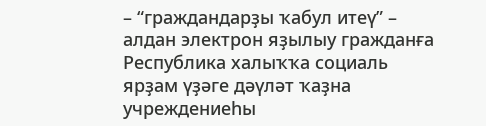– “граждандарҙы ҡабул итеү” – алдан электрон яҙылыу гражданға Республика халыҡҡа социаль ярҙам үҙәге дәүләт ҡаҙна учреждениеһы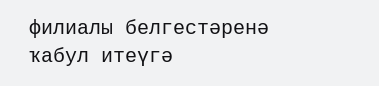филиалы белгестәренә ҡабул итеүгә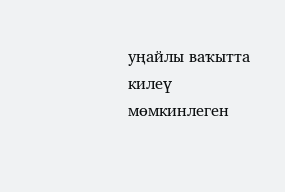уңайлы ваҡытта килеү мөмкинлеген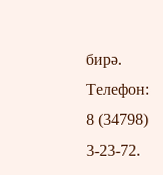бирә. Телефон: 8 (34798) 3-23-72.